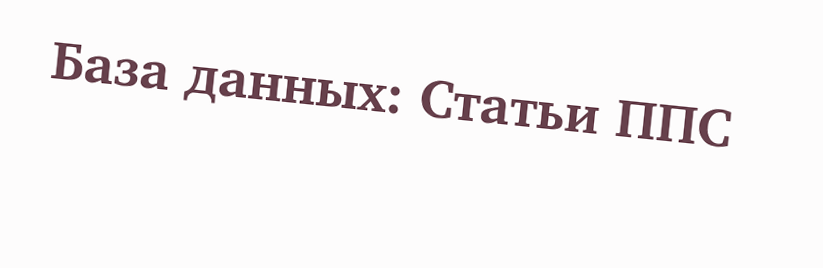База данных: Статьи ППС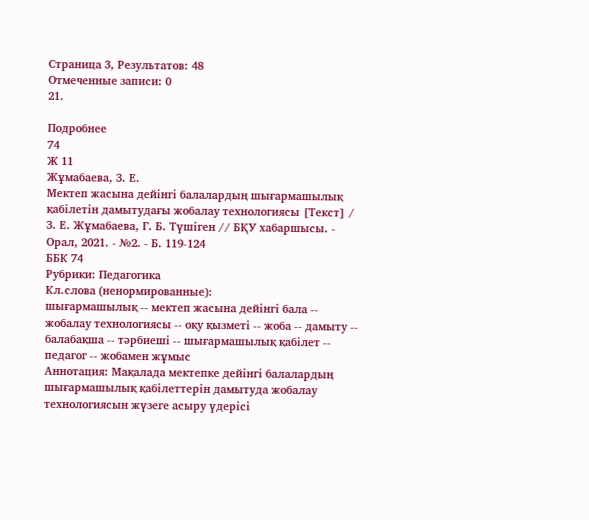Страница 3, Результатов: 48
Отмеченные записи: 0
21.

Подробнее
74
Ж 11
Жұмабаева, З. Е.
Мектеп жасына дейінгі балалардың шығармашылық қабілетін дамытудағы жобалау технологиясы [Текст] / З. Е. Жұмабаева, Г. Б. Түшіген // БҚУ хабаршысы. - Орал, 2021. - №2. - Б. 119-124
ББК 74
Рубрики: Педагогика
Кл.слова (ненормированные):
шығармашылық -- мектеп жасына дейінгі бала -- жобалау технологиясы -- оқу қызметі -- жоба -- дамыту -- балабақша -- тәрбиеші -- шығармашылық қабілет -- педагог -- жобамен жұмыс
Аннотация: Мақалада мектепке дейінгі балалардың шығармашылық қабілеттерін дамытуда жобалау технологиясын жүзеге асыру үдерісі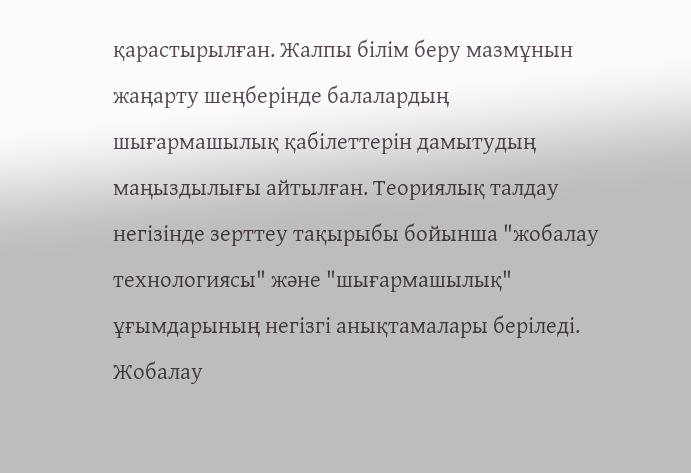қарастырылған. Жалпы білім беру мазмұнын жаңарту шеңберінде балалардың шығармашылық қабілеттерін дамытудың маңыздылығы айтылған. Теориялық талдау негізінде зерттеу тақырыбы бойынша "жобалау технологиясы" және "шығармашылық" ұғымдарының негізгі анықтамалары беріледі. Жобалау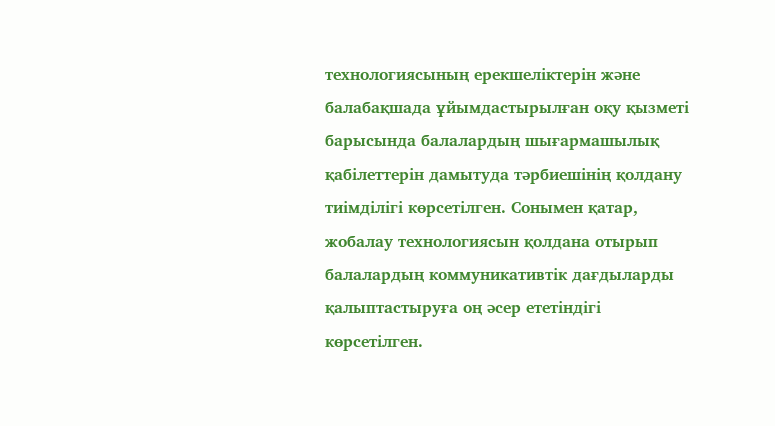технологиясының ерекшеліктерін және балабақшада ұйымдастырылған оқу қызметі барысында балалардың шығармашылық қабілеттерін дамытуда тәрбиешінің қолдану тиімділігі көрсетілген. Сонымен қатар, жобалау технологиясын қолдана отырып балалардың коммуникативтік дағдыларды қалыптастыруға оң әсер ететіндігі көрсетілген.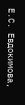Е.С. Евдокимова,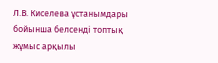Л.В. Киселева ұстанымдары бойынша белсенді топтық жұмыс арқылы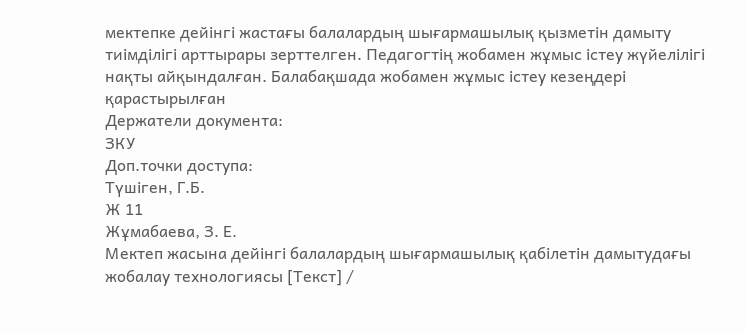мектепке дейінгі жастағы балалардың шығармашылық қызметін дамыту тиімділігі арттырары зерттелген. Педагогтің жобамен жұмыс істеу жүйелілігі нақты айқындалған. Балабақшада жобамен жұмыс істеу кезеңдері қарастырылған
Держатели документа:
ЗКУ
Доп.точки доступа:
Түшіген, Г.Б.
Ж 11
Жұмабаева, З. Е.
Мектеп жасына дейінгі балалардың шығармашылық қабілетін дамытудағы жобалау технологиясы [Текст] /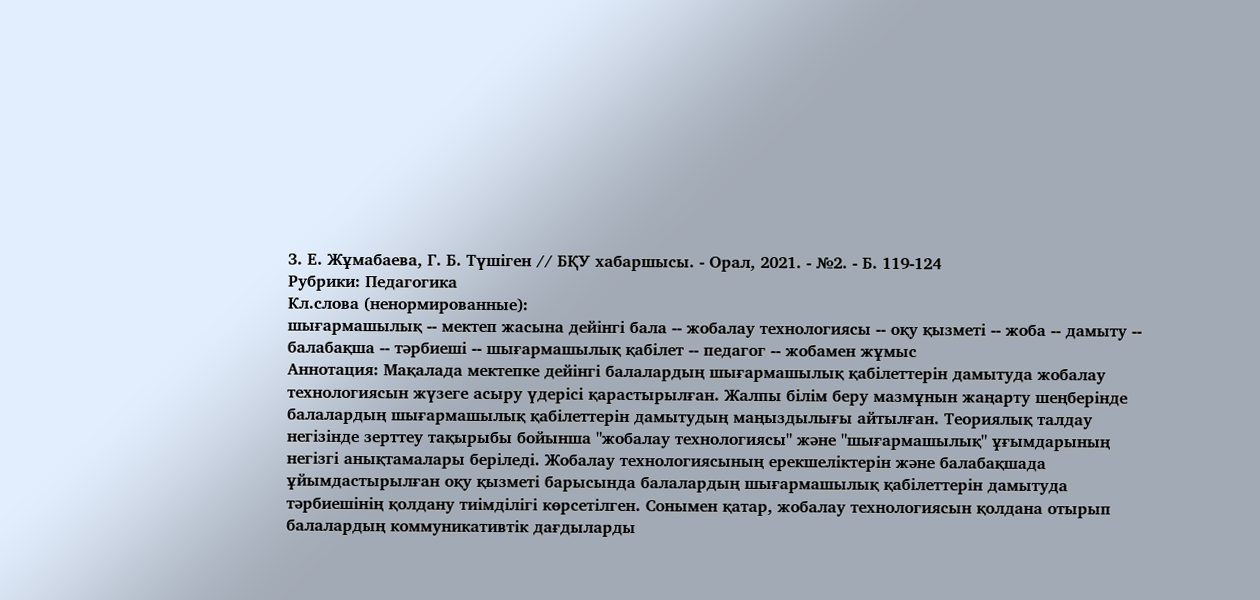З. Е. Жұмабаева, Г. Б. Түшіген // БҚУ хабаршысы. - Орал, 2021. - №2. - Б. 119-124
Рубрики: Педагогика
Кл.слова (ненормированные):
шығармашылық -- мектеп жасына дейінгі бала -- жобалау технологиясы -- оқу қызметі -- жоба -- дамыту -- балабақша -- тәрбиеші -- шығармашылық қабілет -- педагог -- жобамен жұмыс
Аннотация: Мақалада мектепке дейінгі балалардың шығармашылық қабілеттерін дамытуда жобалау технологиясын жүзеге асыру үдерісі қарастырылған. Жалпы білім беру мазмұнын жаңарту шеңберінде балалардың шығармашылық қабілеттерін дамытудың маңыздылығы айтылған. Теориялық талдау негізінде зерттеу тақырыбы бойынша "жобалау технологиясы" және "шығармашылық" ұғымдарының негізгі анықтамалары беріледі. Жобалау технологиясының ерекшеліктерін және балабақшада ұйымдастырылған оқу қызметі барысында балалардың шығармашылық қабілеттерін дамытуда тәрбиешінің қолдану тиімділігі көрсетілген. Сонымен қатар, жобалау технологиясын қолдана отырып балалардың коммуникативтік дағдыларды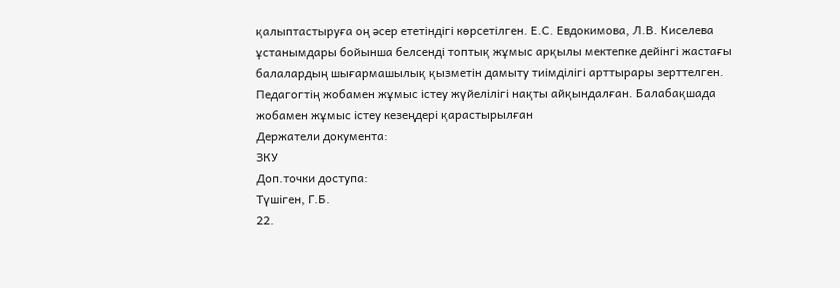қалыптастыруға оң әсер ететіндігі көрсетілген. Е.С. Евдокимова, Л.В. Киселева ұстанымдары бойынша белсенді топтық жұмыс арқылы мектепке дейінгі жастағы балалардың шығармашылық қызметін дамыту тиімділігі арттырары зерттелген. Педагогтің жобамен жұмыс істеу жүйелілігі нақты айқындалған. Балабақшада жобамен жұмыс істеу кезеңдері қарастырылған
Держатели документа:
ЗКУ
Доп.точки доступа:
Түшіген, Г.Б.
22.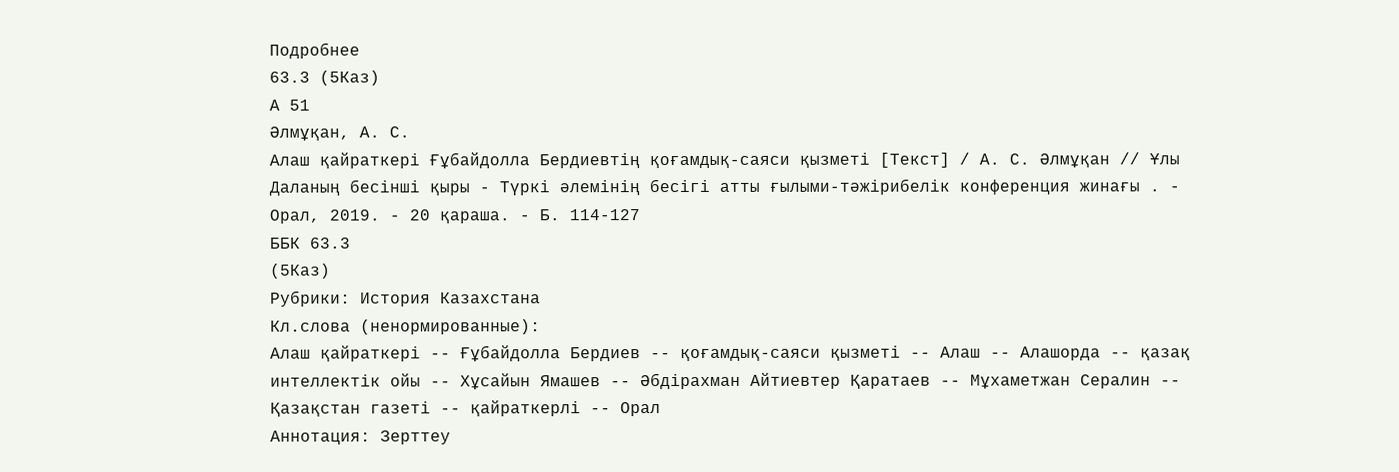Подробнее
63.3 (5Каз)
А 51
Әлмұқан, А. С.
Алаш қайраткері Ғұбайдолла Бердиевтің қоғамдық-саяси қызметі [Текст] / А. С. Әлмұқан // Ұлы Даланың бесінші қыры - Түркі әлемінің бесігі атты ғылыми-тәжірибелік конференция жинағы . - Орал, 2019. - 20 қараша. - Б. 114-127
ББК 63.3
(5Каз)
Рубрики: История Казахстана
Кл.слова (ненормированные):
Алаш қайраткері -- Ғұбайдолла Бердиев -- қоғамдық-саяси қызметі -- Алаш -- Алашорда -- қазақ интеллектік ойы -- Хұсайын Ямашев -- Әбдірахман Айтиевтер Қаратаев -- Мұхаметжан Сералин -- Қазақстан газеті -- қайраткерлі -- Орал
Аннотация: Зерттеу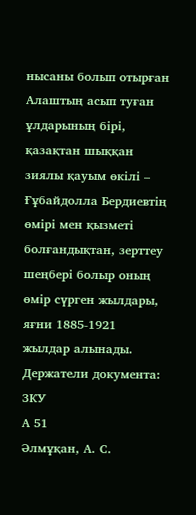нысаны болып отырған Алаштың асып туған ұлдарының бірі, қазақтан шыққан зиялы қауым өкілі – Ғұбайдолла Бердиевтің өмірі мен қызметі болғандықтан, зерттеу шеңбері болыр оның өмір сүрген жылдары, яғни 1885-1921 жылдар алынады.
Держатели документа:
ЗКУ
А 51
Әлмұқан, А. С.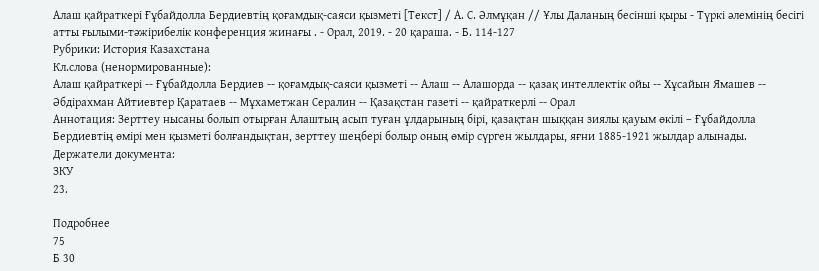Алаш қайраткері Ғұбайдолла Бердиевтің қоғамдық-саяси қызметі [Текст] / А. С. Әлмұқан // Ұлы Даланың бесінші қыры - Түркі әлемінің бесігі атты ғылыми-тәжірибелік конференция жинағы . - Орал, 2019. - 20 қараша. - Б. 114-127
Рубрики: История Казахстана
Кл.слова (ненормированные):
Алаш қайраткері -- Ғұбайдолла Бердиев -- қоғамдық-саяси қызметі -- Алаш -- Алашорда -- қазақ интеллектік ойы -- Хұсайын Ямашев -- Әбдірахман Айтиевтер Қаратаев -- Мұхаметжан Сералин -- Қазақстан газеті -- қайраткерлі -- Орал
Аннотация: Зерттеу нысаны болып отырған Алаштың асып туған ұлдарының бірі, қазақтан шыққан зиялы қауым өкілі – Ғұбайдолла Бердиевтің өмірі мен қызметі болғандықтан, зерттеу шеңбері болыр оның өмір сүрген жылдары, яғни 1885-1921 жылдар алынады.
Держатели документа:
ЗКУ
23.

Подробнее
75
Б 30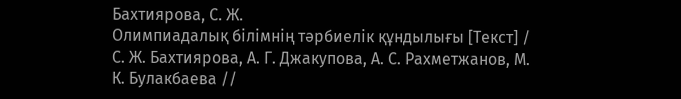Бахтиярова, С. Ж.
Олимпиадалық білімнің тәрбиелік құндылығы [Текст] / С. Ж. Бахтиярова, А. Г. Джакупова, А. С. Рахметжанов, М. К. Булакбаева //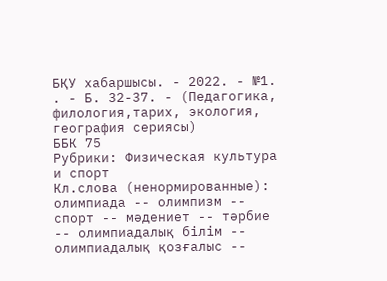БҚУ хабаршысы. - 2022. - №1. . - Б. 32-37. - (Педагогика, филология,тарих, экология, география сериясы)
ББК 75
Рубрики: Физическая культура и спорт
Кл.слова (ненормированные):
олимпиада -- олимпизм -- спорт -- мәдениет -- тәрбие -- олимпиадалық білім -- олимпиадалық қозғалыс --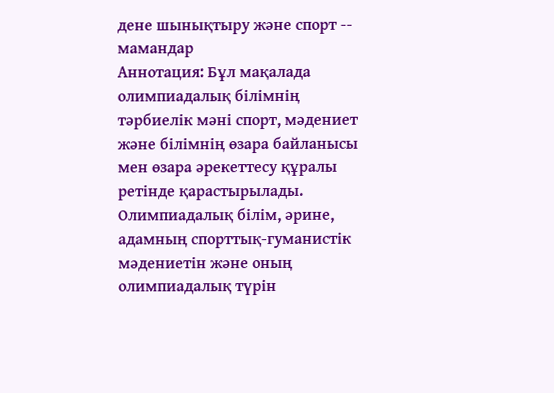дене шынықтыру және спорт -- мамандар
Аннотация: Бұл мақалада олимпиадалық білімнің тәрбиелік мәні спорт, мәдениет және білімнің өзара байланысы мен өзара әрекеттесу құралы ретінде қарастырылады. Олимпиадалық білім, әрине, адамның спорттық-гуманистік мәдениетін және оның олимпиадалық түрін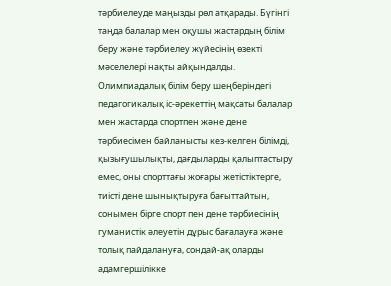тәрбиелеуде маңызды рөл атқарады. Бүгінгі таңда балалар мен оқушы жастардың білім беру және тәрбиелеу жүйесінің өзекті мәселелері нақты айқындалды. Олимпиадалық білім беру шеңберіндегі педагогикалық іс-әрекеттің мақсаты балалар мен жастарда спортпен және дене тәрбиесімен байланысты кез-келген білімді, қызығушылықты, дағдыларды қалыптастыру емес, оны спорттағы жоғары жетістіктерге, тиісті дене шынықтыруға бағыттайтын, сонымен бірге спорт пен дене тәрбиесінің гуманистік әлеуетін дұрыс бағалауға және толық пайдалануға, сондай-ақ оларды адамгершілікке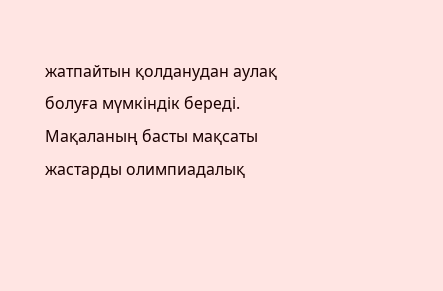жатпайтын қолданудан аулақ болуға мүмкіндік береді. Мақаланың басты мақсаты жастарды олимпиадалық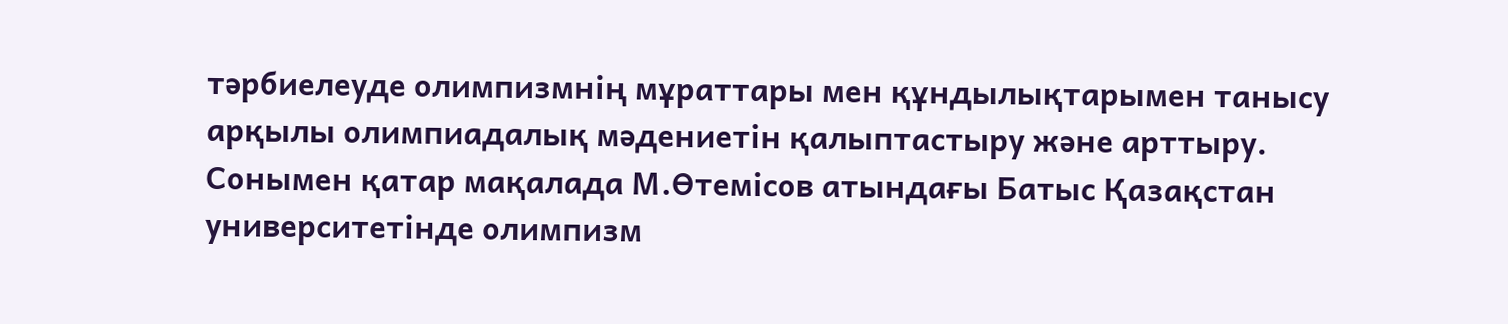тәрбиелеуде олимпизмнің мұраттары мен құндылықтарымен танысу арқылы олимпиадалық мәдениетін қалыптастыру және арттыру. Сонымен қатар мақалада М.Өтемісов атындағы Батыс Қазақстан университетінде олимпизм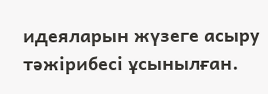идеяларын жүзеге асыру тәжірибесі ұсынылған.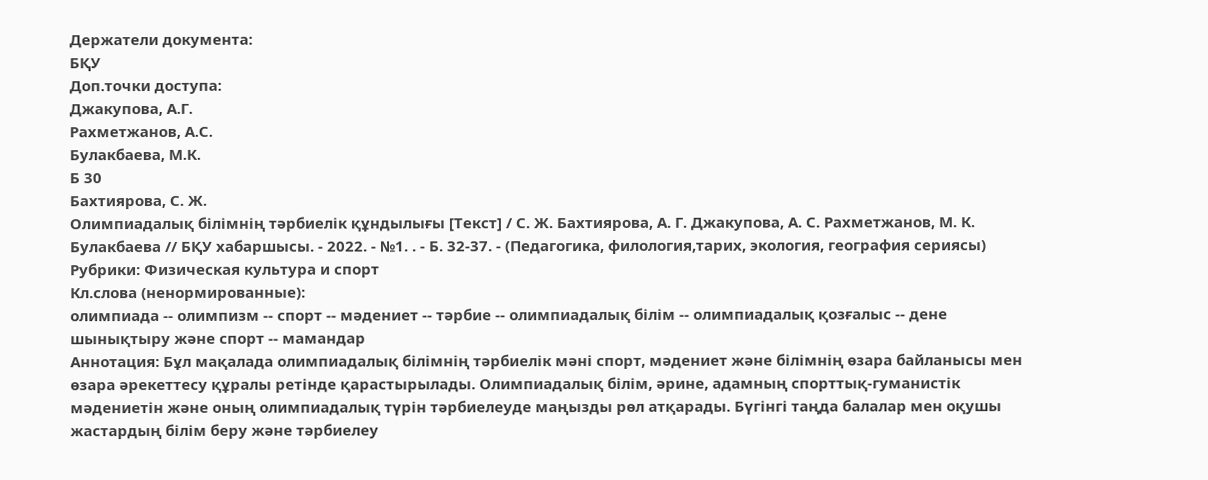Держатели документа:
БҚУ
Доп.точки доступа:
Джакупова, А.Г.
Рахметжанов, А.С.
Булакбаева, М.К.
Б 30
Бахтиярова, С. Ж.
Олимпиадалық білімнің тәрбиелік құндылығы [Текст] / С. Ж. Бахтиярова, А. Г. Джакупова, А. С. Рахметжанов, М. К. Булакбаева // БҚУ хабаршысы. - 2022. - №1. . - Б. 32-37. - (Педагогика, филология,тарих, экология, география сериясы)
Рубрики: Физическая культура и спорт
Кл.слова (ненормированные):
олимпиада -- олимпизм -- спорт -- мәдениет -- тәрбие -- олимпиадалық білім -- олимпиадалық қозғалыс -- дене шынықтыру және спорт -- мамандар
Аннотация: Бұл мақалада олимпиадалық білімнің тәрбиелік мәні спорт, мәдениет және білімнің өзара байланысы мен өзара әрекеттесу құралы ретінде қарастырылады. Олимпиадалық білім, әрине, адамның спорттық-гуманистік мәдениетін және оның олимпиадалық түрін тәрбиелеуде маңызды рөл атқарады. Бүгінгі таңда балалар мен оқушы жастардың білім беру және тәрбиелеу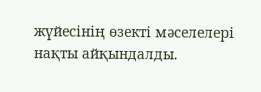жүйесінің өзекті мәселелері нақты айқындалды.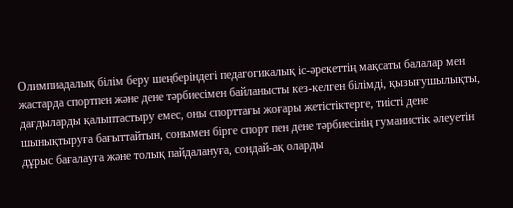Олимпиадалық білім беру шеңберіндегі педагогикалық іс-әрекеттің мақсаты балалар мен жастарда спортпен және дене тәрбиесімен байланысты кез-келген білімді, қызығушылықты, дағдыларды қалыптастыру емес, оны спорттағы жоғары жетістіктерге, тиісті дене шынықтыруға бағыттайтын, сонымен бірге спорт пен дене тәрбиесінің гуманистік әлеуетін дұрыс бағалауға және толық пайдалануға, сондай-ақ оларды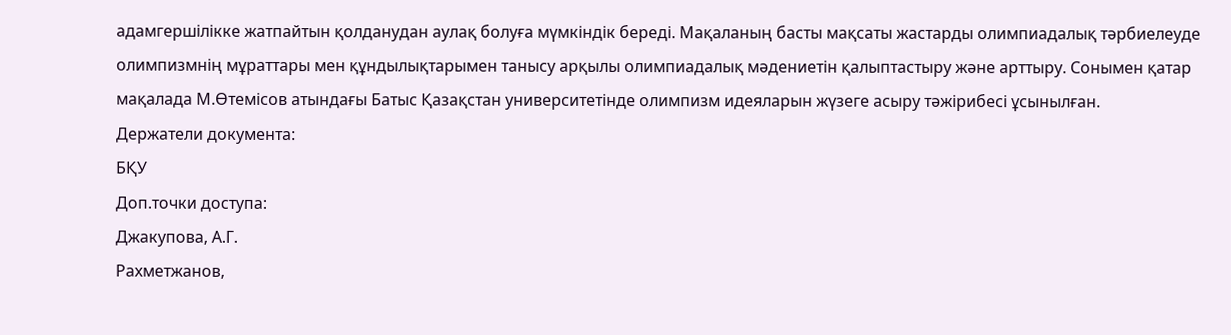адамгершілікке жатпайтын қолданудан аулақ болуға мүмкіндік береді. Мақаланың басты мақсаты жастарды олимпиадалық тәрбиелеуде олимпизмнің мұраттары мен құндылықтарымен танысу арқылы олимпиадалық мәдениетін қалыптастыру және арттыру. Сонымен қатар мақалада М.Өтемісов атындағы Батыс Қазақстан университетінде олимпизм идеяларын жүзеге асыру тәжірибесі ұсынылған.
Держатели документа:
БҚУ
Доп.точки доступа:
Джакупова, А.Г.
Рахметжанов,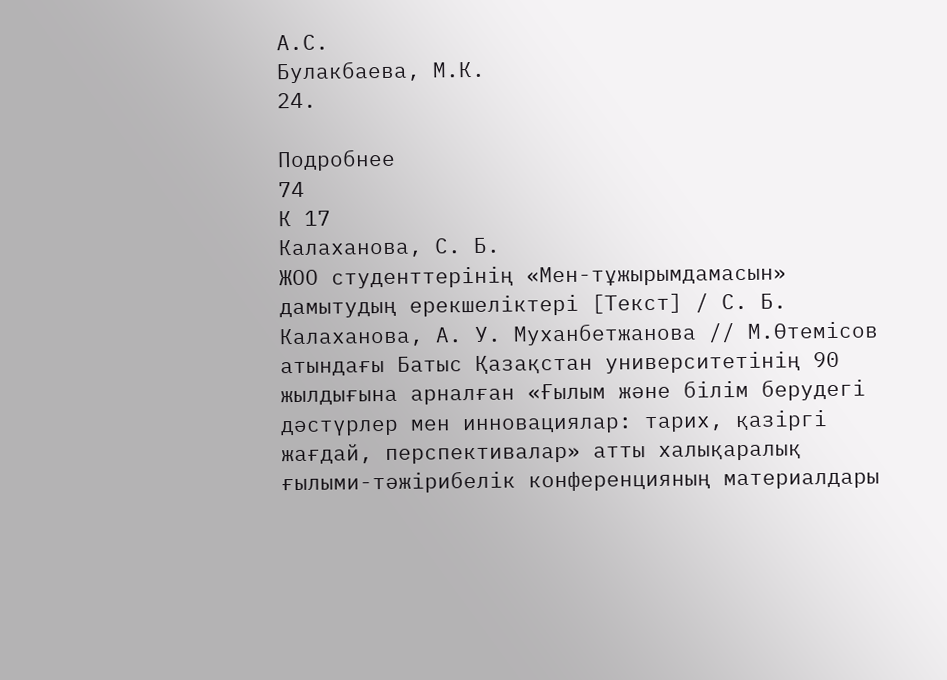А.С.
Булакбаева, М.К.
24.

Подробнее
74
К 17
Калаханова, С. Б.
ЖОО студенттерінің «Мен-тұжырымдамасын» дамытудың ерекшеліктері [Текст] / С. Б. Калаханова, А. У. Муханбетжанова // М.Өтемісов атындағы Батыс Қазақстан университетінің 90 жылдығына арналған «Ғылым және білім берудегі дәстүрлер мен инновациялар: тарих, қазіргі жағдай, перспективалар» атты халықаралық ғылыми-тәжірибелік конференцияның материалдары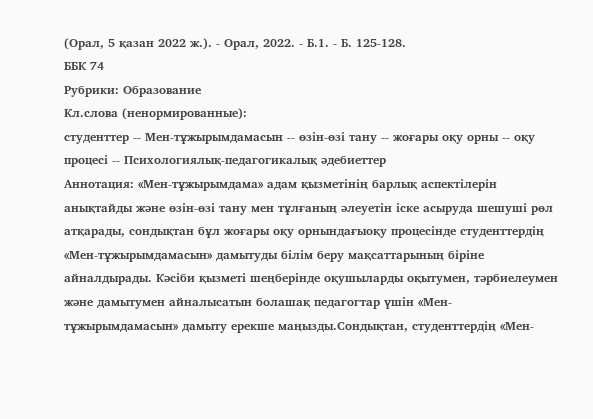(Орал, 5 қазан 2022 ж.). - Орал, 2022. - Б.1. - Б. 125-128.
ББК 74
Рубрики: Образование
Кл.слова (ненормированные):
студенттер -- Мен-тұжырымдамасын -- өзін-өзі тану -- жоғары оқу орны -- оқу процесі -- Психологиялық-педагогикалық әдебиеттер
Аннотация: «Мен-тұжырымдама» адам қызметінің барлық аспектілерін анықтайды және өзін-өзі тану мен тұлғаның әлеуетін іске асыруда шешуші рөл атқарады, сондықтан бұл жоғары оқу орнындағыоқу процесінде студенттердің «Мен-тұжырымдамасын» дамытуды білім беру мақсаттарының біріне айналдырады. Кәсіби қызметі шеңберінде оқушыларды оқытумен, тәрбиелеумен және дамытумен айналысатын болашақ педагогтар үшін «Мен-тұжырымдамасын» дамыту ерекше маңызды.Сондықтан, студенттердің «Мен-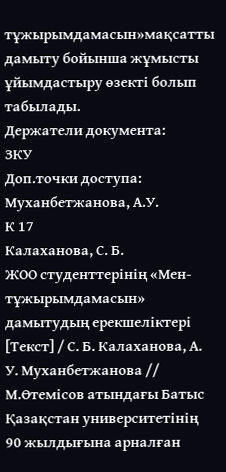тұжырымдамасын»мақсатты дамыту бойынша жұмысты ұйымдастыру өзекті болып табылады.
Держатели документа:
ЗКУ
Доп.точки доступа:
Муханбетжанова, А.У.
К 17
Калаханова, С. Б.
ЖОО студенттерінің «Мен-тұжырымдамасын» дамытудың ерекшеліктері [Текст] / С. Б. Калаханова, А. У. Муханбетжанова // М.Өтемісов атындағы Батыс Қазақстан университетінің 90 жылдығына арналған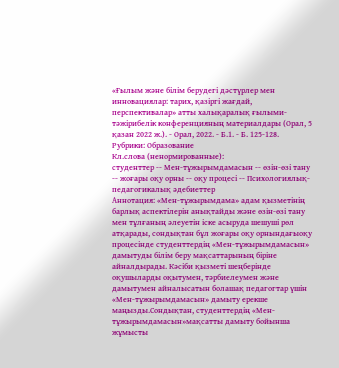«Ғылым және білім берудегі дәстүрлер мен инновациялар: тарих, қазіргі жағдай, перспективалар» атты халықаралық ғылыми-тәжірибелік конференцияның материалдары (Орал, 5 қазан 2022 ж.). - Орал, 2022. - Б.1. - Б. 125-128.
Рубрики: Образование
Кл.слова (ненормированные):
студенттер -- Мен-тұжырымдамасын -- өзін-өзі тану -- жоғары оқу орны -- оқу процесі -- Психологиялық-педагогикалық әдебиеттер
Аннотация: «Мен-тұжырымдама» адам қызметінің барлық аспектілерін анықтайды және өзін-өзі тану мен тұлғаның әлеуетін іске асыруда шешуші рөл атқарады, сондықтан бұл жоғары оқу орнындағыоқу процесінде студенттердің «Мен-тұжырымдамасын» дамытуды білім беру мақсаттарының біріне айналдырады. Кәсіби қызметі шеңберінде оқушыларды оқытумен, тәрбиелеумен және дамытумен айналысатын болашақ педагогтар үшін «Мен-тұжырымдамасын» дамыту ерекше маңызды.Сондықтан, студенттердің «Мен-тұжырымдамасын»мақсатты дамыту бойынша жұмысты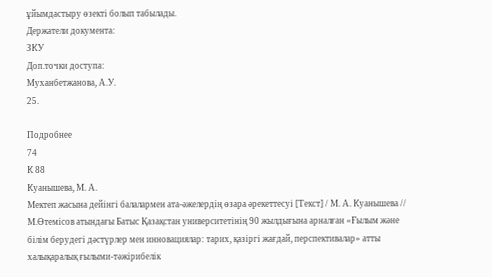ұйымдастыру өзекті болып табылады.
Держатели документа:
ЗКУ
Доп.точки доступа:
Муханбетжанова, А.У.
25.

Подробнее
74
К 88
Куанышева, М. А.
Мектеп жасына дейінгі балалармен ата-әжелердің өзара әрекеттесуі [Текст] / М. А. Куанышева // М.Өтемісов атындағы Батыс Қазақстан университетінің 90 жылдығына арналған «Ғылым және білім берудегі дәстүрлер мен инновациялар: тарих, қазіргі жағдай, перспективалар» атты халықаралық ғылыми-тәжірибелік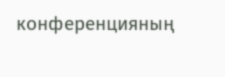конференцияның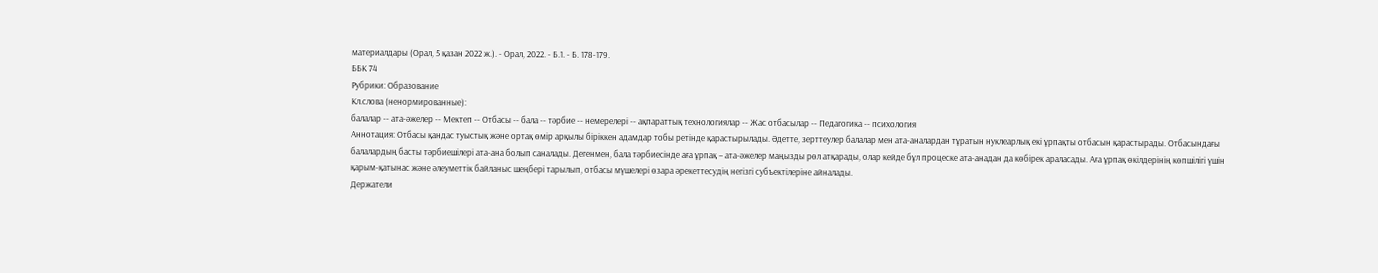материалдары (Орал, 5 қазан 2022 ж.). - Орал, 2022. - Б.1. - Б. 178-179.
ББК 74
Рубрики: Образование
Кл.слова (ненормированные):
балалар -- ата-әжелер -- Мектеп -- Отбасы -- бала -- тәрбие -- немерелері -- ақпараттық технологиялар -- Жас отбасылар -- Педагогика -- психология
Аннотация: Отбасы қандас туыстық және ортақ өмір арқылы біріккен адамдар тобы ретінде қарастырылады. Әдетте, зерттеулер балалар мен ата-аналардан тұратын нуклеарлық екі ұрпақты отбасын қарастырады. Отбасындағы балалардың басты тәрбиешілері ата-ана болып саналады. Дегенмен, бала тәрбиесінде аға ұрпақ – ата-әжелер маңызды рөл атқарады, олар кейде бұл процеске ата-анадан да көбірек араласады. Аға ұрпақ өкілдерінің көпшілігі үшін қарым-қатынас және әлеуметтік байланыс шеңбері тарылып, отбасы мүшелері өзара әрекеттесудің негізгі субъектілеріне айналады.
Держатели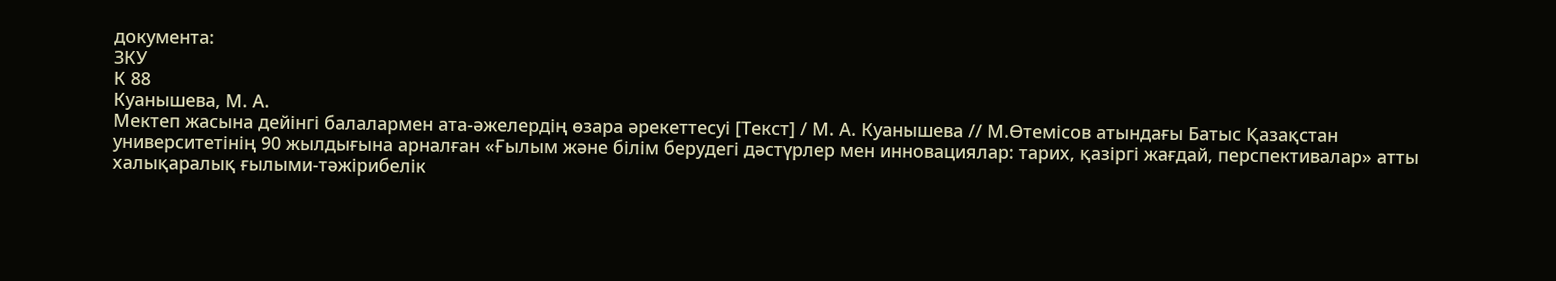документа:
ЗКУ
К 88
Куанышева, М. А.
Мектеп жасына дейінгі балалармен ата-әжелердің өзара әрекеттесуі [Текст] / М. А. Куанышева // М.Өтемісов атындағы Батыс Қазақстан университетінің 90 жылдығына арналған «Ғылым және білім берудегі дәстүрлер мен инновациялар: тарих, қазіргі жағдай, перспективалар» атты халықаралық ғылыми-тәжірибелік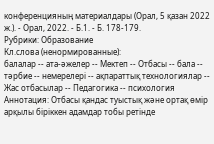конференцияның материалдары (Орал, 5 қазан 2022 ж.). - Орал, 2022. - Б.1. - Б. 178-179.
Рубрики: Образование
Кл.слова (ненормированные):
балалар -- ата-әжелер -- Мектеп -- Отбасы -- бала -- тәрбие -- немерелері -- ақпараттық технологиялар -- Жас отбасылар -- Педагогика -- психология
Аннотация: Отбасы қандас туыстық және ортақ өмір арқылы біріккен адамдар тобы ретінде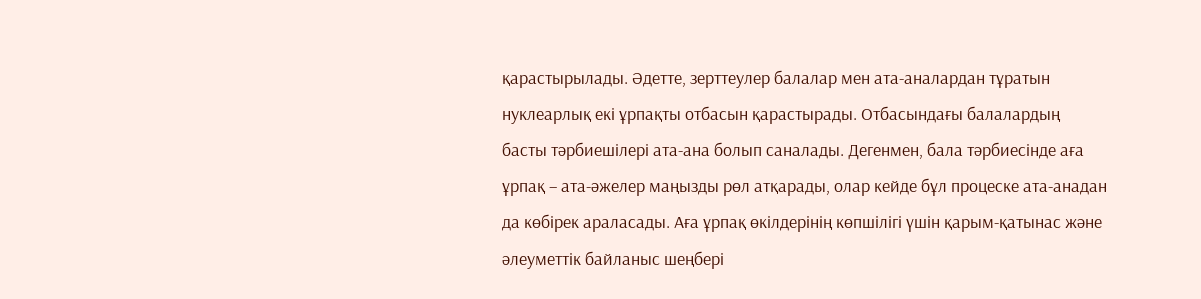қарастырылады. Әдетте, зерттеулер балалар мен ата-аналардан тұратын нуклеарлық екі ұрпақты отбасын қарастырады. Отбасындағы балалардың басты тәрбиешілері ата-ана болып саналады. Дегенмен, бала тәрбиесінде аға ұрпақ – ата-әжелер маңызды рөл атқарады, олар кейде бұл процеске ата-анадан да көбірек араласады. Аға ұрпақ өкілдерінің көпшілігі үшін қарым-қатынас және әлеуметтік байланыс шеңбері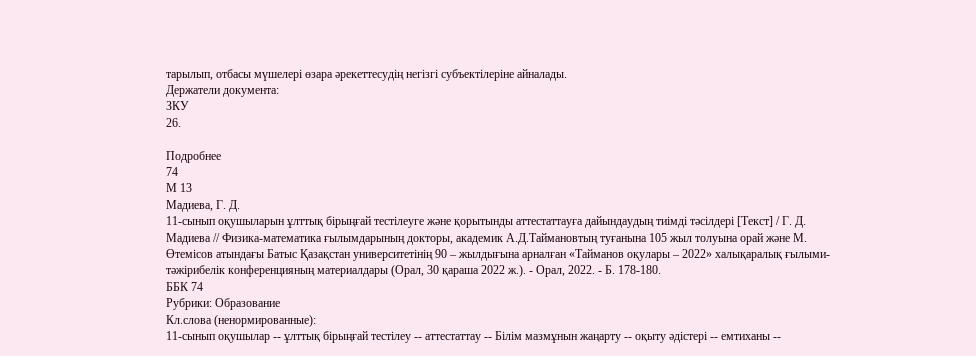тарылып, отбасы мүшелері өзара әрекеттесудің негізгі субъектілеріне айналады.
Держатели документа:
ЗКУ
26.

Подробнее
74
М 13
Мадиева, Г. Д.
11-сынып оқушыларын ұлттық бірыңғай тестілеуге және қорытынды аттестаттауға дайындаудың тиімді тәсілдері [Текст] / Г. Д. Мадиева // Физика-математика ғылымдарының докторы, академик А.Д.Таймановтың туғанына 105 жыл толуына орай және М. Өтемісов атындағы Батыс Қазақстан университетінің 90 – жылдығына арналған «Тайманов оқулары – 2022» халықаралық ғылыми-тәжірибелік конференцияның материалдары (Орал, 30 қараша 2022 ж.). - Орал, 2022. - Б. 178-180.
ББК 74
Рубрики: Образование
Кл.слова (ненормированные):
11-сынып оқушылар -- ұлттық бірыңғай тестілеу -- аттестаттау -- Білім мазмұнын жаңарту -- оқыту әдістері -- емтиханы --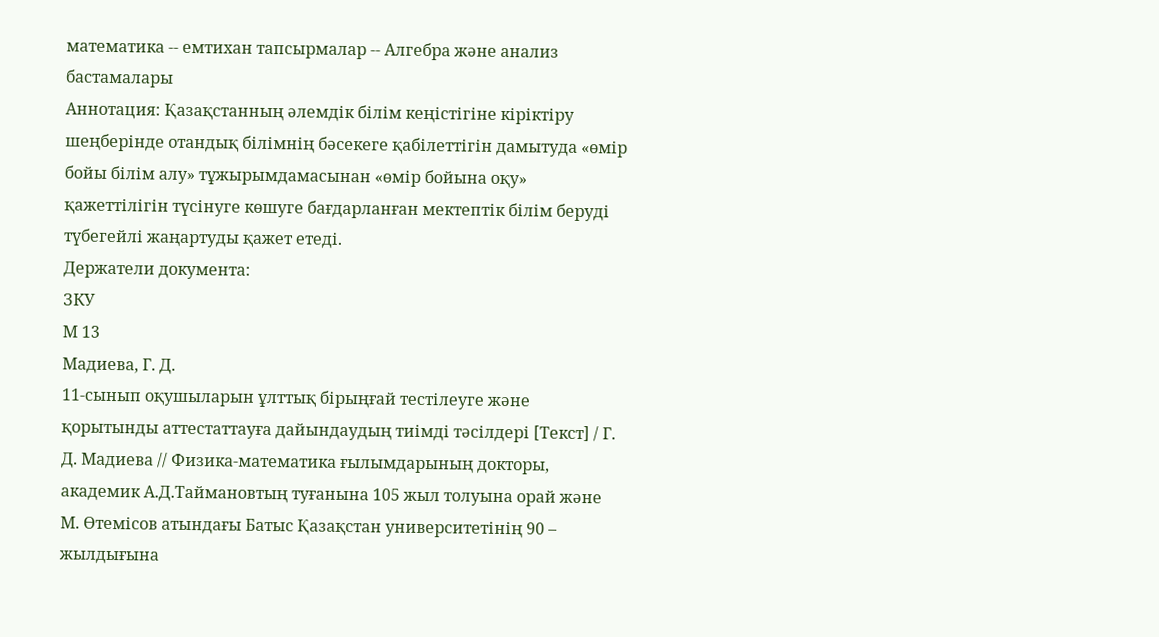математика -- емтихан тапсырмалар -- Алгебра және анализ бастамалары
Аннотация: Қазақстанның әлемдік білім кеңістігіне кіріктіру шеңберінде отандық білімнің бәсекеге қабілеттігін дамытуда «өмір бойы білім алу» тұжырымдамасынан «өмір бойына оқу» қажеттілігін түсінуге көшуге бағдарланған мектептік білім беруді түбегейлі жаңартуды қажет етеді.
Держатели документа:
ЗКУ
М 13
Мадиева, Г. Д.
11-сынып оқушыларын ұлттық бірыңғай тестілеуге және қорытынды аттестаттауға дайындаудың тиімді тәсілдері [Текст] / Г. Д. Мадиева // Физика-математика ғылымдарының докторы, академик А.Д.Таймановтың туғанына 105 жыл толуына орай және М. Өтемісов атындағы Батыс Қазақстан университетінің 90 – жылдығына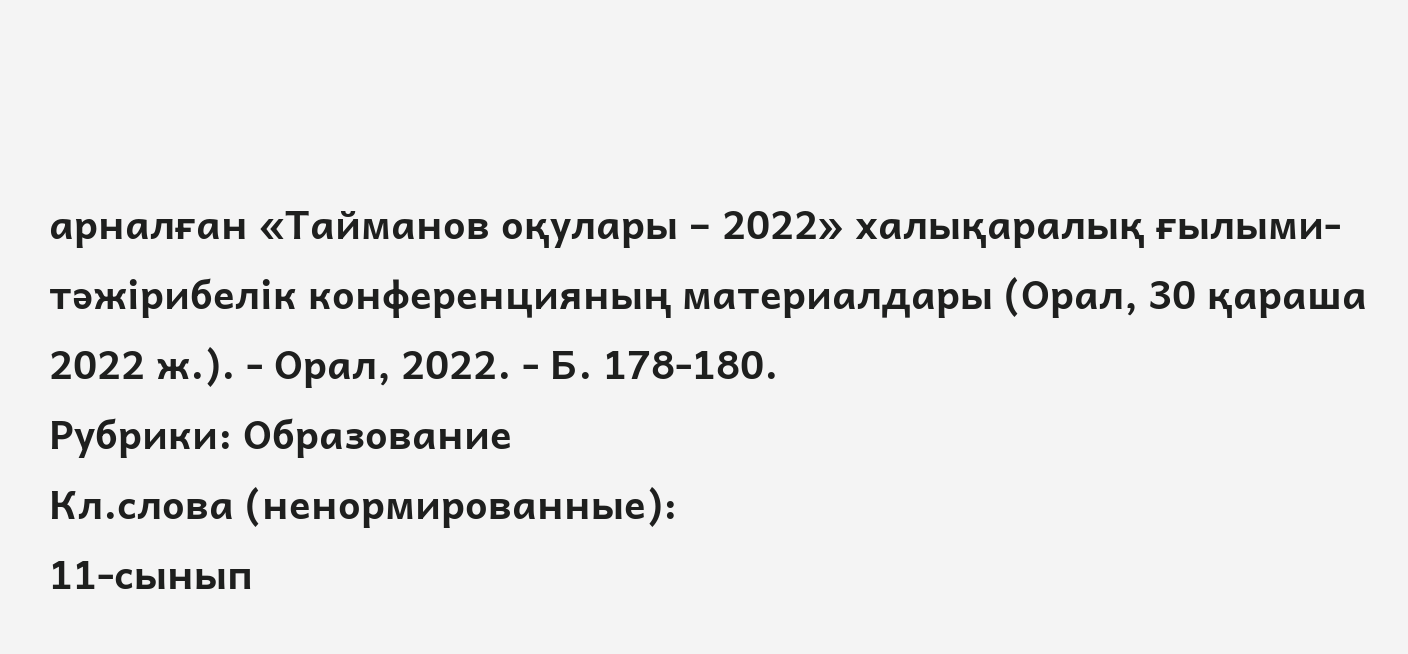арналған «Тайманов оқулары – 2022» халықаралық ғылыми-тәжірибелік конференцияның материалдары (Орал, 30 қараша 2022 ж.). - Орал, 2022. - Б. 178-180.
Рубрики: Образование
Кл.слова (ненормированные):
11-сынып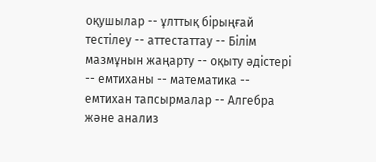оқушылар -- ұлттық бірыңғай тестілеу -- аттестаттау -- Білім мазмұнын жаңарту -- оқыту әдістері -- емтиханы -- математика -- емтихан тапсырмалар -- Алгебра және анализ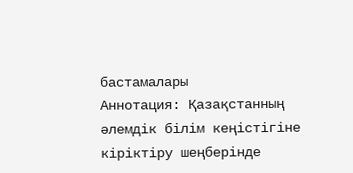бастамалары
Аннотация: Қазақстанның әлемдік білім кеңістігіне кіріктіру шеңберінде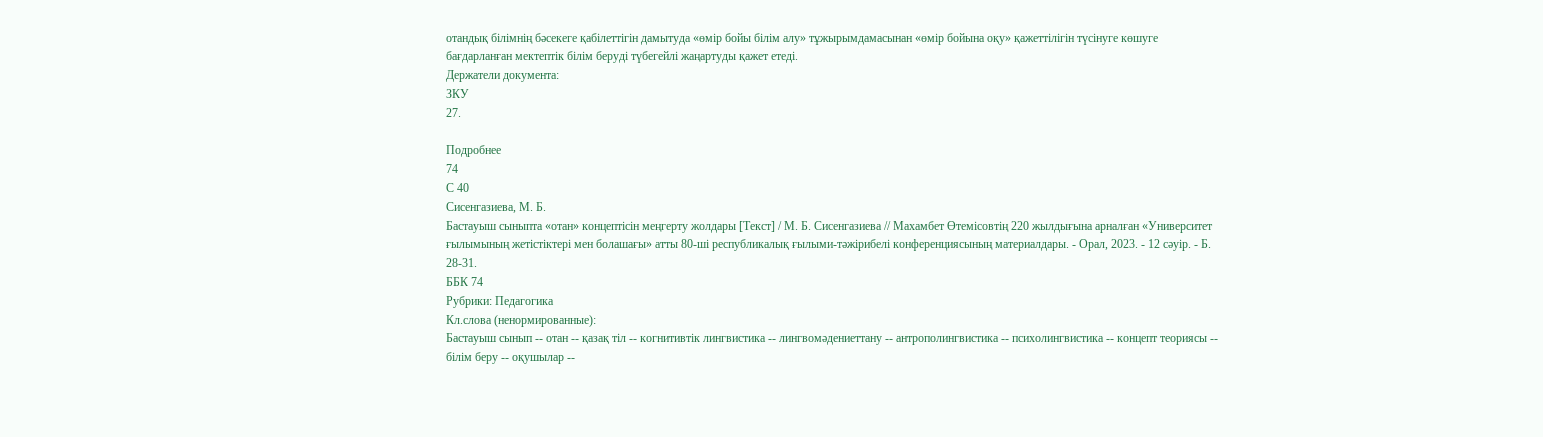отандық білімнің бәсекеге қабілеттігін дамытуда «өмір бойы білім алу» тұжырымдамасынан «өмір бойына оқу» қажеттілігін түсінуге көшуге бағдарланған мектептік білім беруді түбегейлі жаңартуды қажет етеді.
Держатели документа:
ЗКУ
27.

Подробнее
74
С 40
Сисенгазиева, М. Б.
Бастауыш сыныпта «отан» концептісін меңгерту жолдары [Текст] / М. Б. Сисенгазиева // Махамбет Өтемісовтің 220 жылдығына арналған «Университет ғылымының жетістіктері мен болашағы» атты 80-ші республикалық ғылыми-тәжірибелі конференциясының материалдары. - Орал, 2023. - 12 сәуір. - Б. 28-31.
ББК 74
Рубрики: Педагогика
Кл.слова (ненормированные):
Бастауыш сынып -- отан -- қазақ тіл -- когнитивтік лингвистика -- лингвомәдениеттану -- антрополингвистика -- психолингвистика -- концепт теориясы -- білім беру -- оқушылар --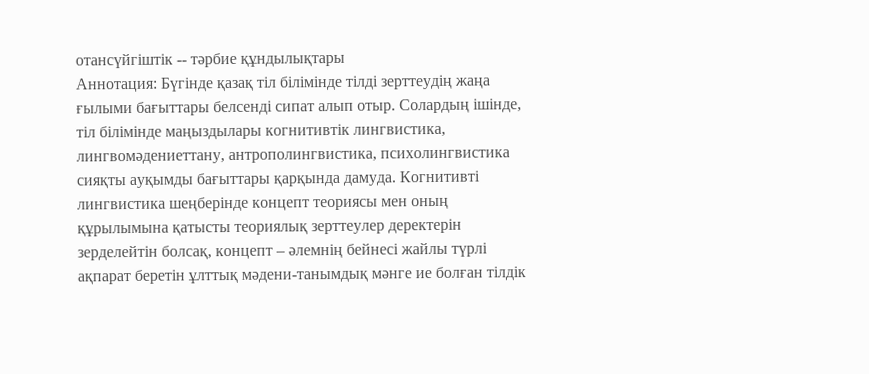отансүйгіштік -- тәрбие құндылықтары
Аннотация: Бүгінде қазақ тіл білімінде тілді зерттеудің жаңа ғылыми бағыттары белсенді сипат алып отыр. Солардың ішінде, тіл білімінде маңыздылары когнитивтік лингвистика, лингвомәдениеттану, антрополингвистика, психолингвистика сияқты ауқымды бағыттары қарқында дамуда. Когнитивті лингвистика шеңберінде концепт теориясы мен оның құрылымына қатысты теориялық зерттеулер деректерін зерделейтін болсақ, концепт – әлемнің бейнесі жайлы түрлі ақпарат беретін ұлттық мәдени-танымдық мәнге ие болған тілдік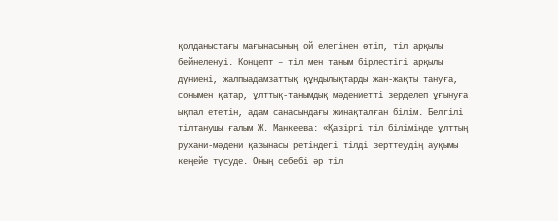қолданыстағы мағынасының ой елегінен өтіп, тіл арқылы бейнеленуі. Концепт – тіл мен таным бірлестігі арқылы дүниені, жалпыадамзаттық құндылықтарды жан-жақты тануға, сонымен қатар, ұлттық-танымдық мәдениетті зерделеп ұғынуға ықпал ететін, адам санасындағы жинақталған білім. Белгілі тілтанушы ғалым Ж. Манкеева: «Қазіргі тіл білімінде ұлттың рухани-мәдени қазынасы ретіндегі тілді зерттеудің ауқымы кеңейе түсуде. Оның себебі әр тіл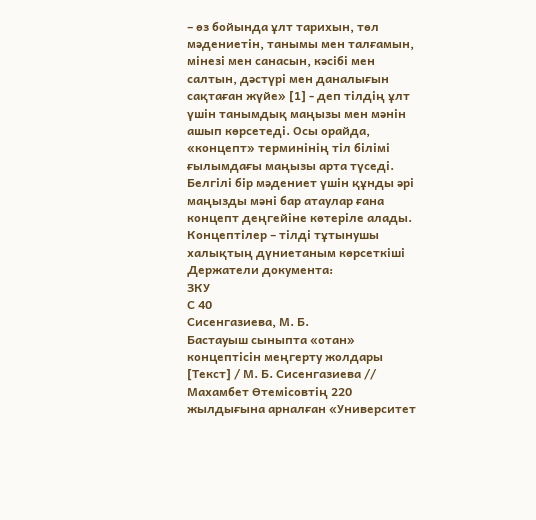– өз бойында ұлт тарихын, төл мәдениетін, танымы мен талғамын, мінезі мен санасын, кәсібі мен салтын, дәстүрі мен даналығын сақтаған жүйе» [1] - деп тілдің ұлт үшін танымдық маңызы мен мәнін ашып көрсетеді. Осы орайда, «концепт» терминінің тіл білімі ғылымдағы маңызы арта түседі. Белгілі бір мәдениет үшін құнды әрі маңызды мәні бар атаулар ғана концепт деңгейіне көтеріле алады. Концептілер – тілді тұтынушы халықтың дүниетаным көрсеткіші
Держатели документа:
ЗКУ
С 40
Сисенгазиева, М. Б.
Бастауыш сыныпта «отан» концептісін меңгерту жолдары [Текст] / М. Б. Сисенгазиева // Махамбет Өтемісовтің 220 жылдығына арналған «Университет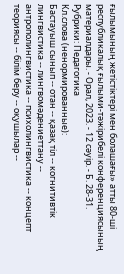ғылымының жетістіктері мен болашағы» атты 80-ші республикалық ғылыми-тәжірибелі конференциясының материалдары. - Орал, 2023. - 12 сәуір. - Б. 28-31.
Рубрики: Педагогика
Кл.слова (ненормированные):
Бастауыш сынып -- отан -- қазақ тіл -- когнитивтік лингвистика -- лингвомәдениеттану -- антрополингвистика -- психолингвистика -- концепт теориясы -- білім беру -- оқушылар --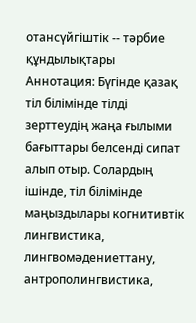отансүйгіштік -- тәрбие құндылықтары
Аннотация: Бүгінде қазақ тіл білімінде тілді зерттеудің жаңа ғылыми бағыттары белсенді сипат алып отыр. Солардың ішінде, тіл білімінде маңыздылары когнитивтік лингвистика, лингвомәдениеттану, антрополингвистика,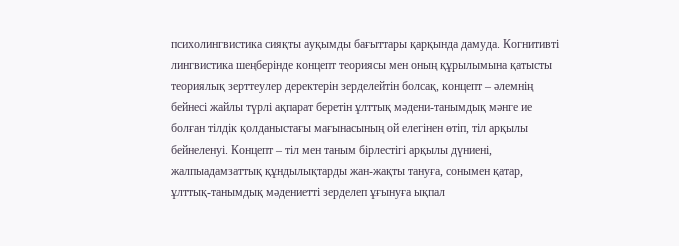психолингвистика сияқты ауқымды бағыттары қарқында дамуда. Когнитивті лингвистика шеңберінде концепт теориясы мен оның құрылымына қатысты теориялық зерттеулер деректерін зерделейтін болсақ, концепт – әлемнің бейнесі жайлы түрлі ақпарат беретін ұлттық мәдени-танымдық мәнге ие болған тілдік қолданыстағы мағынасының ой елегінен өтіп, тіл арқылы бейнеленуі. Концепт – тіл мен таным бірлестігі арқылы дүниені, жалпыадамзаттық құндылықтарды жан-жақты тануға, сонымен қатар, ұлттық-танымдық мәдениетті зерделеп ұғынуға ықпал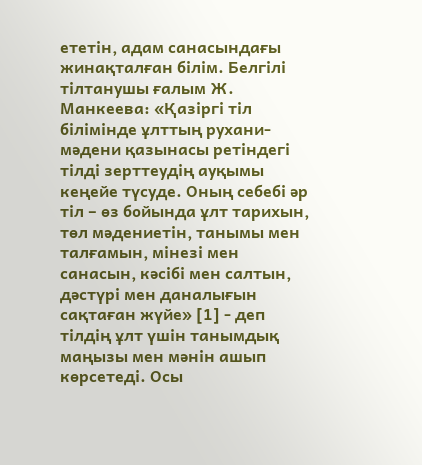ететін, адам санасындағы жинақталған білім. Белгілі тілтанушы ғалым Ж. Манкеева: «Қазіргі тіл білімінде ұлттың рухани-мәдени қазынасы ретіндегі тілді зерттеудің ауқымы кеңейе түсуде. Оның себебі әр тіл – өз бойында ұлт тарихын, төл мәдениетін, танымы мен талғамын, мінезі мен санасын, кәсібі мен салтын, дәстүрі мен даналығын сақтаған жүйе» [1] - деп тілдің ұлт үшін танымдық маңызы мен мәнін ашып көрсетеді. Осы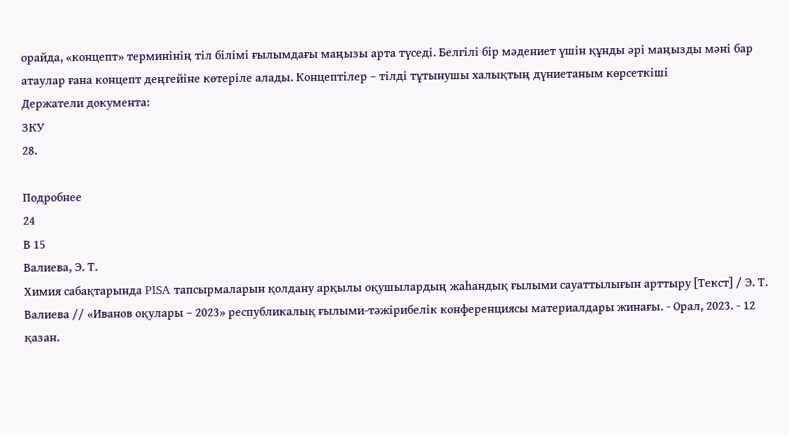орайда, «концепт» терминінің тіл білімі ғылымдағы маңызы арта түседі. Белгілі бір мәдениет үшін құнды әрі маңызды мәні бар атаулар ғана концепт деңгейіне көтеріле алады. Концептілер – тілді тұтынушы халықтың дүниетаным көрсеткіші
Держатели документа:
ЗКУ
28.

Подробнее
24
В 15
Валиева, Э. Т.
Химия сабақтарында PISA тапсырмаларын қолдану арқылы оқушылардың жаһандық ғылыми сауаттылығын арттыру [Текст] / Э. Т. Валиева // «Иванов оқулары – 2023» республикалық ғылыми-тәжірибелік конференциясы материалдары жинағы. - Орал, 2023. - 12 қазан.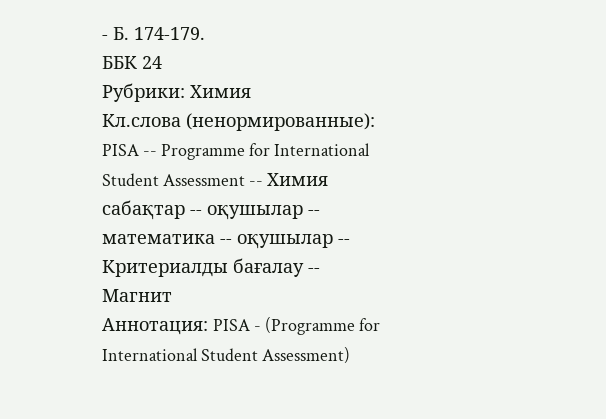- Б. 174-179.
ББК 24
Рубрики: Химия
Кл.слова (ненормированные):
PISA -- Programme for International Student Assessment -- Химия сабақтар -- оқушылар -- математика -- оқушылар -- Критериалды бағалау -- Магнит
Аннотация: PISA - (Programme for International Student Assessment)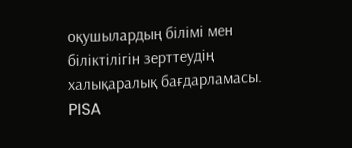оқушылардың білімі мен біліктілігін зерттеудің халықаралық бағдарламасы. PISA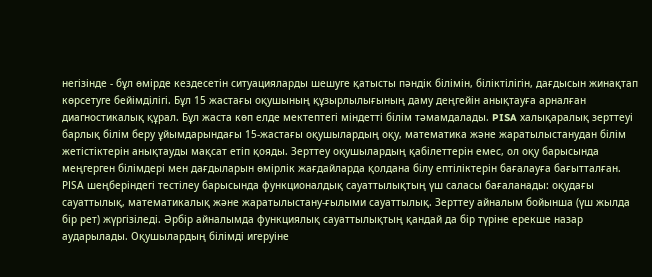негізінде - бұл өмірде кездесетін ситуацияларды шешуге қатысты пәндік білімін, біліктілігін, дағдысын жинақтап көрсетуге бейімділігі. Бұл 15 жастағы оқушының құзырлылығының даму деңгейін анықтауға арналған диагностикалық құрал. Бұл жаста көп елде мектептегі міндетті білім тәмамдалады. PISA халықаралық зерттеуі барлық білім беру ұйымдарындағы 15-жастағы оқушылардың оқу, математика және жаратылыстанудан білім жетістіктерін анықтауды мақсат етіп қояды. Зерттеу оқушылардың қабілеттерін емес, ол оқу барысында меңгерген білімдері мен дағдыларын өмірлік жағдайларда қолдана білу ептіліктерін бағалауға бағытталған. РІSА шеңберіндегі тестілеу барысында функционалдық сауаттылықтың үш саласы бағаланады: оқудағы сауаттылық, математикалық және жаратылыстану-ғылыми сауаттылық. Зерттеу айналым бойынша (үш жылда бір рет) жүргізіледі. Әрбір айналымда функциялық сауаттылықтың қандай да бір түріне ерекше назар аударылады. Оқушылардың білімді игеруіне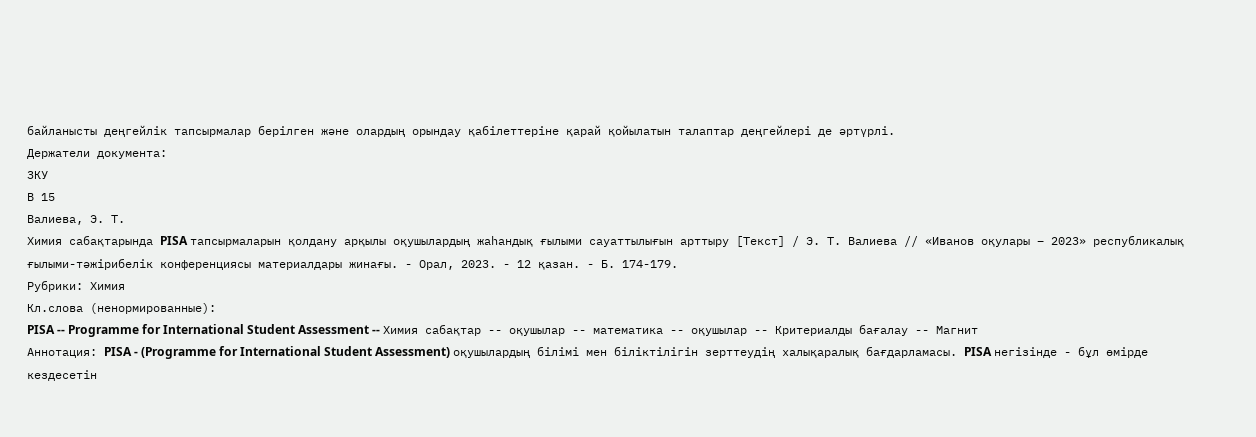байланысты деңгейлік тапсырмалар берілген және олардың орындау қабілеттеріне қарай қойылатын талаптар деңгейлері де әртүрлі.
Держатели документа:
ЗКУ
В 15
Валиева, Э. Т.
Химия сабақтарында PISA тапсырмаларын қолдану арқылы оқушылардың жаһандық ғылыми сауаттылығын арттыру [Текст] / Э. Т. Валиева // «Иванов оқулары – 2023» республикалық ғылыми-тәжірибелік конференциясы материалдары жинағы. - Орал, 2023. - 12 қазан. - Б. 174-179.
Рубрики: Химия
Кл.слова (ненормированные):
PISA -- Programme for International Student Assessment -- Химия сабақтар -- оқушылар -- математика -- оқушылар -- Критериалды бағалау -- Магнит
Аннотация: PISA - (Programme for International Student Assessment) оқушылардың білімі мен біліктілігін зерттеудің халықаралық бағдарламасы. PISA негізінде - бұл өмірде кездесетін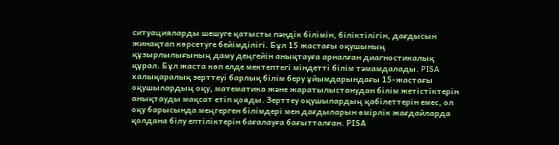ситуацияларды шешуге қатысты пәндік білімін, біліктілігін, дағдысын жинақтап көрсетуге бейімділігі. Бұл 15 жастағы оқушының құзырлылығының даму деңгейін анықтауға арналған диагностикалық құрал. Бұл жаста көп елде мектептегі міндетті білім тәмамдалады. PISA халықаралық зерттеуі барлық білім беру ұйымдарындағы 15-жастағы оқушылардың оқу, математика және жаратылыстанудан білім жетістіктерін анықтауды мақсат етіп қояды. Зерттеу оқушылардың қабілеттерін емес, ол оқу барысында меңгерген білімдері мен дағдыларын өмірлік жағдайларда қолдана білу ептіліктерін бағалауға бағытталған. РІSА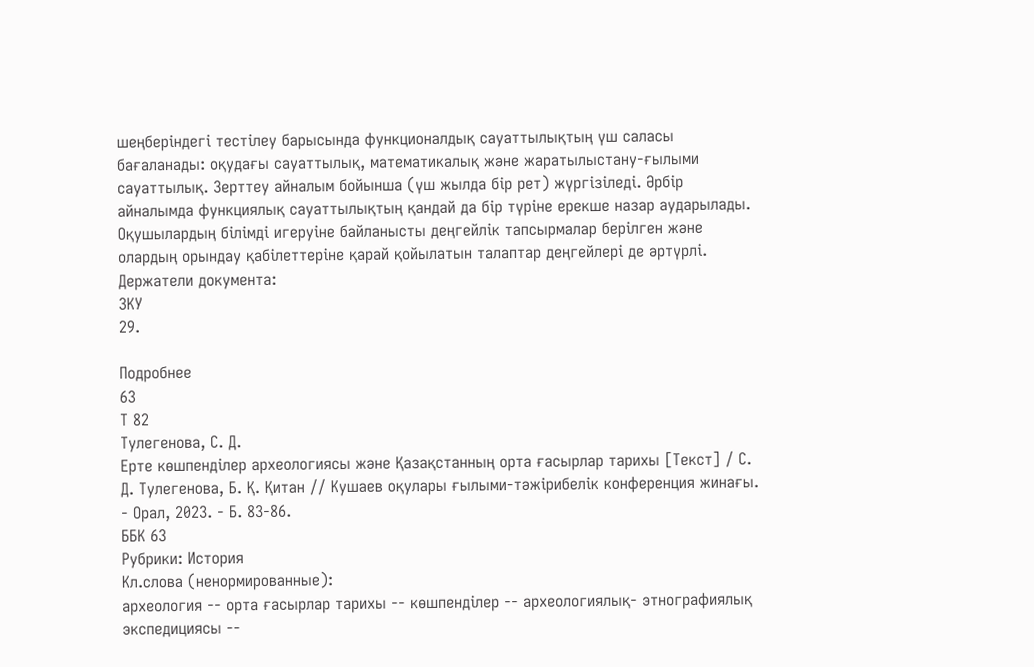шеңберіндегі тестілеу барысында функционалдық сауаттылықтың үш саласы бағаланады: оқудағы сауаттылық, математикалық және жаратылыстану-ғылыми сауаттылық. Зерттеу айналым бойынша (үш жылда бір рет) жүргізіледі. Әрбір айналымда функциялық сауаттылықтың қандай да бір түріне ерекше назар аударылады. Оқушылардың білімді игеруіне байланысты деңгейлік тапсырмалар берілген және олардың орындау қабілеттеріне қарай қойылатын талаптар деңгейлері де әртүрлі.
Держатели документа:
ЗКУ
29.

Подробнее
63
Т 82
Тулегенова, С. Д.
Ерте көшпенділер археологиясы және Қазақстанның орта ғасырлар тарихы [Текст] / С. Д. Тулегенова, Б. Қ. Қитан // Кушаев оқулары ғылыми-тәжірибелік конференция жинағы. - Орал, 2023. - Б. 83-86.
ББК 63
Рубрики: История
Кл.слова (ненормированные):
археология -- орта ғасырлар тарихы -- көшпенділер -- археологиялық- этнографиялық экспедициясы --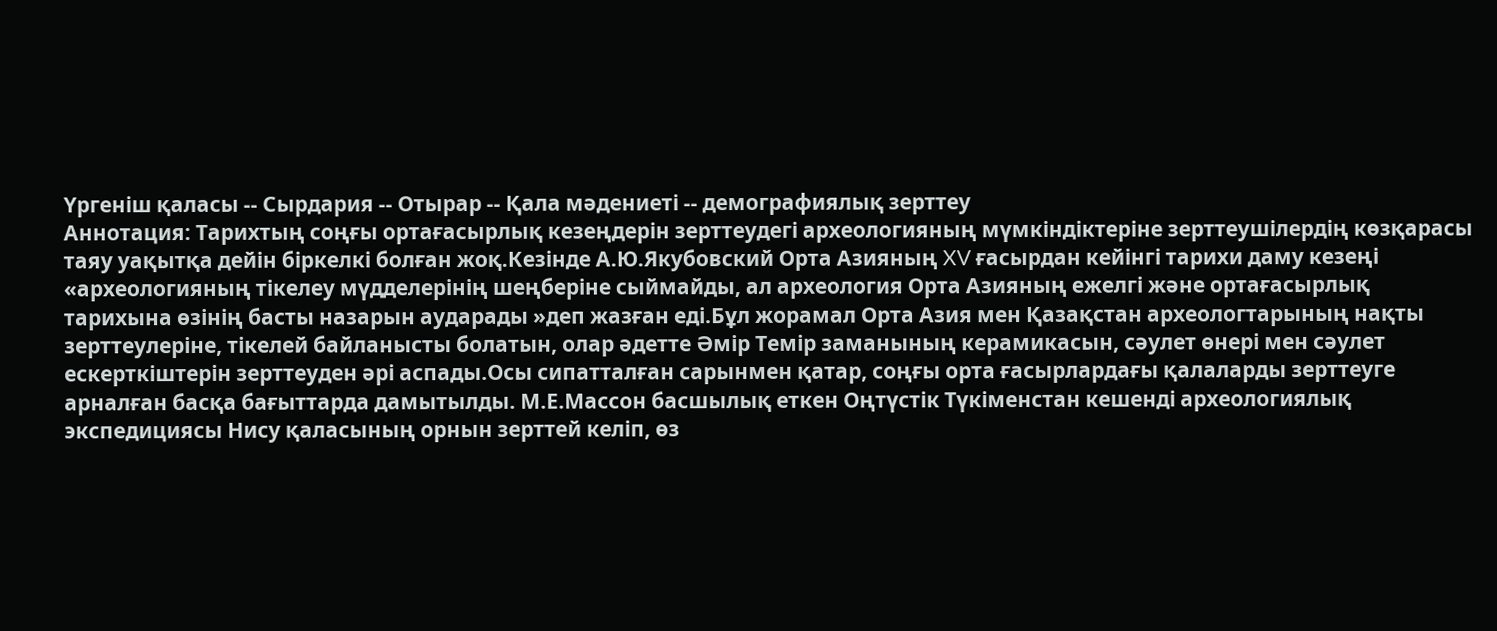Үргеніш қаласы -- Сырдария -- Отырар -- Қала мәдениеті -- демографиялық зерттеу
Аннотация: Тарихтың соңғы ортағасырлық кезеңдерін зерттеудегі археологияның мүмкіндіктеріне зерттеушілердің көзқарасы таяу уақытқа дейін біркелкі болған жоқ.Кезінде А.Ю.Якубовский Орта Азияның XV ғасырдан кейінгі тарихи даму кезеңі «археологияның тікелеу мүдделерінің шеңберіне сыймайды, ал археология Орта Азияның ежелгі және ортағасырлық тарихына өзінің басты назарын аударады »деп жазған еді.Бұл жорамал Орта Азия мен Қазақстан археологтарының нақты зерттеулеріне, тікелей байланысты болатын, олар әдетте Әмір Темір заманының керамикасын, сәулет өнері мен сәулет ескерткіштерін зерттеуден әрі аспады.Осы сипатталған сарынмен қатар, соңғы орта ғасырлардағы қалаларды зерттеуге арналған басқа бағыттарда дамытылды. М.Е.Массон басшылық еткен Оңтүстік Түкіменстан кешенді археологиялық экспедициясы Нису қаласының орнын зерттей келіп, өз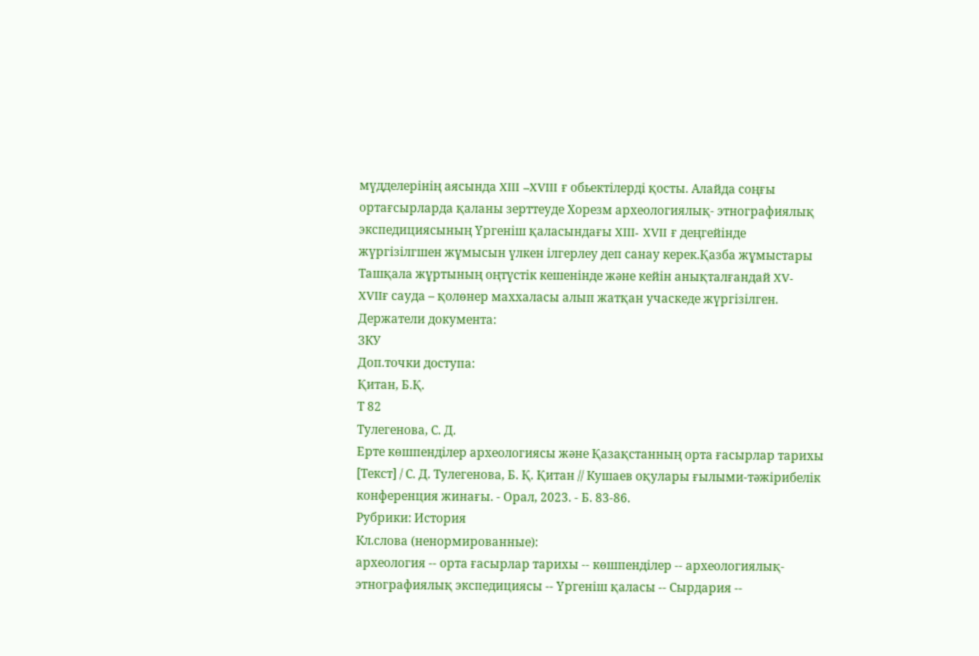мүдделерінің аясында XIII –XVIII ғ обьектілерді қосты. Алайда соңғы ортағсырларда қаланы зерттеуде Хорезм археологиялық- этнографиялық экспедициясының Үргеніш қаласындағы XIII- XVII ғ деңгейінде жүргізілгшен жұмысын үлкен ілгерлеу деп санау керек.Қазба жұмыстары Ташқала жұртының оңтүстік кешенінде және кейін анықталғандай XV- XVIIғ сауда – қолөнер маххаласы алып жатқан учаскеде жүргізілген.
Держатели документа:
ЗКУ
Доп.точки доступа:
Қитан, Б.Қ.
Т 82
Тулегенова, С. Д.
Ерте көшпенділер археологиясы және Қазақстанның орта ғасырлар тарихы [Текст] / С. Д. Тулегенова, Б. Қ. Қитан // Кушаев оқулары ғылыми-тәжірибелік конференция жинағы. - Орал, 2023. - Б. 83-86.
Рубрики: История
Кл.слова (ненормированные):
археология -- орта ғасырлар тарихы -- көшпенділер -- археологиялық- этнографиялық экспедициясы -- Үргеніш қаласы -- Сырдария --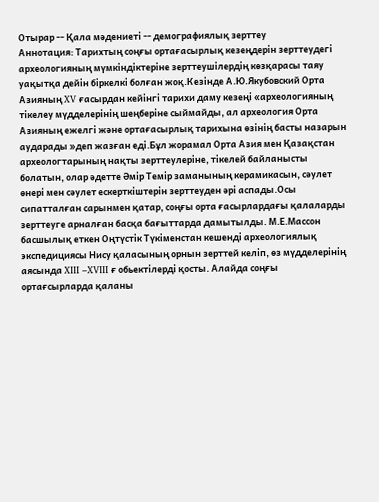Отырар -- Қала мәдениеті -- демографиялық зерттеу
Аннотация: Тарихтың соңғы ортағасырлық кезеңдерін зерттеудегі археологияның мүмкіндіктеріне зерттеушілердің көзқарасы таяу уақытқа дейін біркелкі болған жоқ.Кезінде А.Ю.Якубовский Орта Азияның XV ғасырдан кейінгі тарихи даму кезеңі «археологияның тікелеу мүдделерінің шеңберіне сыймайды, ал археология Орта Азияның ежелгі және ортағасырлық тарихына өзінің басты назарын аударады »деп жазған еді.Бұл жорамал Орта Азия мен Қазақстан археологтарының нақты зерттеулеріне, тікелей байланысты болатын, олар әдетте Әмір Темір заманының керамикасын, сәулет өнері мен сәулет ескерткіштерін зерттеуден әрі аспады.Осы сипатталған сарынмен қатар, соңғы орта ғасырлардағы қалаларды зерттеуге арналған басқа бағыттарда дамытылды. М.Е.Массон басшылық еткен Оңтүстік Түкіменстан кешенді археологиялық экспедициясы Нису қаласының орнын зерттей келіп, өз мүдделерінің аясында XIII –XVIII ғ обьектілерді қосты. Алайда соңғы ортағсырларда қаланы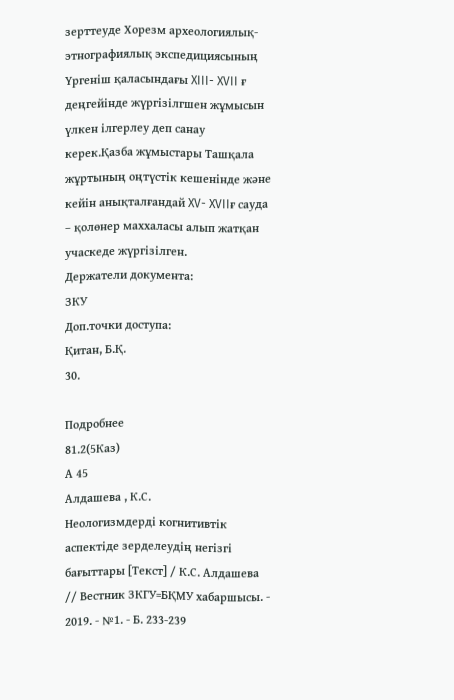зерттеуде Хорезм археологиялық- этнографиялық экспедициясының Үргеніш қаласындағы XIII- XVII ғ деңгейінде жүргізілгшен жұмысын үлкен ілгерлеу деп санау керек.Қазба жұмыстары Ташқала жұртының оңтүстік кешенінде және кейін анықталғандай XV- XVIIғ сауда – қолөнер маххаласы алып жатқан учаскеде жүргізілген.
Держатели документа:
ЗКУ
Доп.точки доступа:
Қитан, Б.Қ.
30.

Подробнее
81.2(5Каз)
А 45
Алдашева , К.С.
Неологизмдерді когнитивтік аспектіде зерделеудің негізгі бағыттары [Текст] / К.С. Алдашева // Вестник ЗКГУ=БҚМУ хабаршысы. - 2019. - №1. - Б. 233-239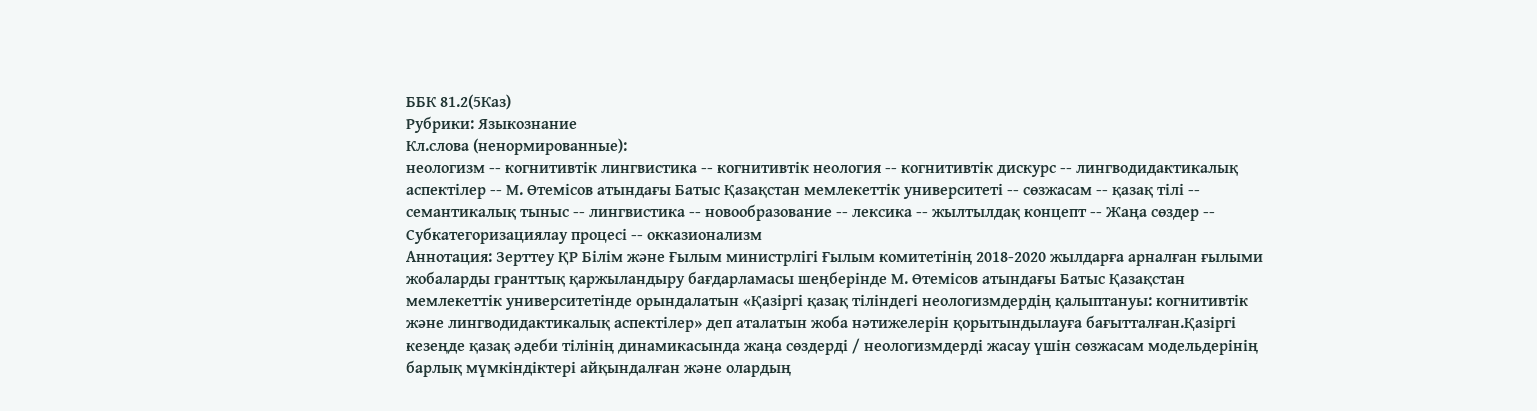ББК 81.2(5Каз)
Рубрики: Языкознание
Кл.слова (ненормированные):
неологизм -- когнитивтік лингвистика -- когнитивтік неология -- когнитивтік дискурс -- лингводидактикалық аспектілер -- М. Өтемісов атындағы Батыс Қазақстан мемлекеттік университеті -- сөзжасам -- қазақ тілі -- семантикалық тыныс -- лингвистика -- новообразование -- лексика -- жылтылдақ концепт -- Жаңа сөздер -- Субкатегоризациялау процесі -- окказионализм
Аннотация: Зерттеу ҚР Білім және Ғылым министрлігі Ғылым комитетінің 2018-2020 жылдарға арналған ғылыми жобаларды гранттық қаржыландыру бағдарламасы шеңберінде М. Өтемісов атындағы Батыс Қазақстан мемлекеттік университетінде орындалатын «Қазіргі қазақ тіліндегі неологизмдердің қалыптануы: когнитивтік және лингводидактикалық аспектілер» деп аталатын жоба нәтижелерін қорытындылауға бағытталған.Қазіргі кезеңде қазақ әдеби тілінің динамикасында жаңа сөздерді / неологизмдерді жасау үшін сөзжасам модельдерінің барлық мүмкіндіктері айқындалған және олардың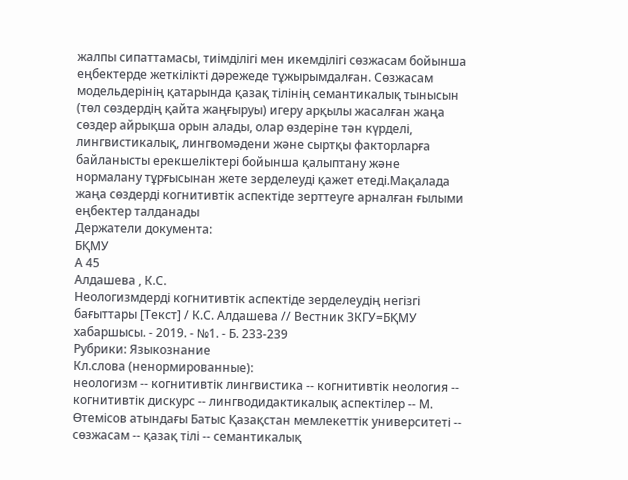жалпы сипаттамасы, тиімділігі мен икемділігі сөзжасам бойынша еңбектерде жеткілікті дәрежеде тұжырымдалған. Сөзжасам модельдерінің қатарында қазақ тілінің семантикалық тынысын (төл сөздердің қайта жаңғыруы) игеру арқылы жасалған жаңа сөздер айрықша орын алады, олар өздеріне тән күрделі, лингвистикалық, лингвомәдени және сыртқы факторларға байланысты ерекшеліктері бойынша қалыптану және нормалану тұрғысынан жете зерделеуді қажет етеді.Мақалада жаңа сөздерді когнитивтік аспектіде зерттеуге арналған ғылыми еңбектер талданады
Держатели документа:
БҚМУ
А 45
Алдашева , К.С.
Неологизмдерді когнитивтік аспектіде зерделеудің негізгі бағыттары [Текст] / К.С. Алдашева // Вестник ЗКГУ=БҚМУ хабаршысы. - 2019. - №1. - Б. 233-239
Рубрики: Языкознание
Кл.слова (ненормированные):
неологизм -- когнитивтік лингвистика -- когнитивтік неология -- когнитивтік дискурс -- лингводидактикалық аспектілер -- М. Өтемісов атындағы Батыс Қазақстан мемлекеттік университеті -- сөзжасам -- қазақ тілі -- семантикалық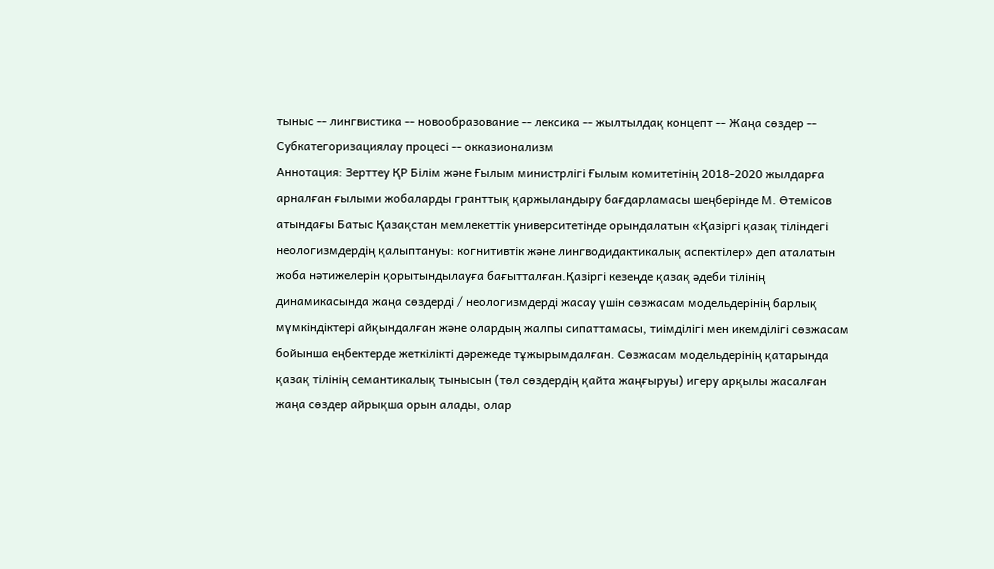тыныс -- лингвистика -- новообразование -- лексика -- жылтылдақ концепт -- Жаңа сөздер -- Субкатегоризациялау процесі -- окказионализм
Аннотация: Зерттеу ҚР Білім және Ғылым министрлігі Ғылым комитетінің 2018-2020 жылдарға арналған ғылыми жобаларды гранттық қаржыландыру бағдарламасы шеңберінде М. Өтемісов атындағы Батыс Қазақстан мемлекеттік университетінде орындалатын «Қазіргі қазақ тіліндегі неологизмдердің қалыптануы: когнитивтік және лингводидактикалық аспектілер» деп аталатын жоба нәтижелерін қорытындылауға бағытталған.Қазіргі кезеңде қазақ әдеби тілінің динамикасында жаңа сөздерді / неологизмдерді жасау үшін сөзжасам модельдерінің барлық мүмкіндіктері айқындалған және олардың жалпы сипаттамасы, тиімділігі мен икемділігі сөзжасам бойынша еңбектерде жеткілікті дәрежеде тұжырымдалған. Сөзжасам модельдерінің қатарында қазақ тілінің семантикалық тынысын (төл сөздердің қайта жаңғыруы) игеру арқылы жасалған жаңа сөздер айрықша орын алады, олар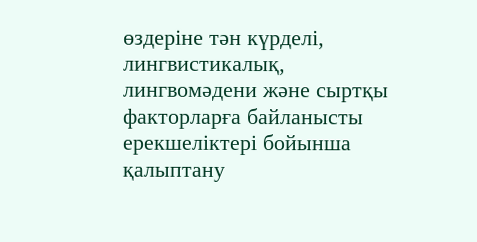өздеріне тән күрделі, лингвистикалық, лингвомәдени және сыртқы факторларға байланысты ерекшеліктері бойынша қалыптану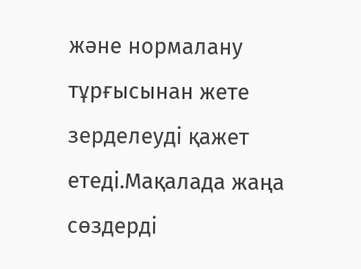және нормалану тұрғысынан жете зерделеуді қажет етеді.Мақалада жаңа сөздерді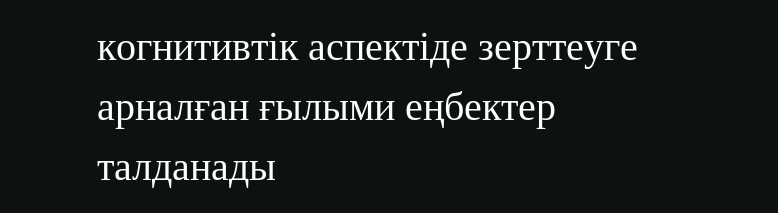когнитивтік аспектіде зерттеуге арналған ғылыми еңбектер талданады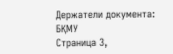Держатели документа:
БҚМУ
Страница 3,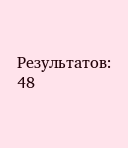Результатов: 48